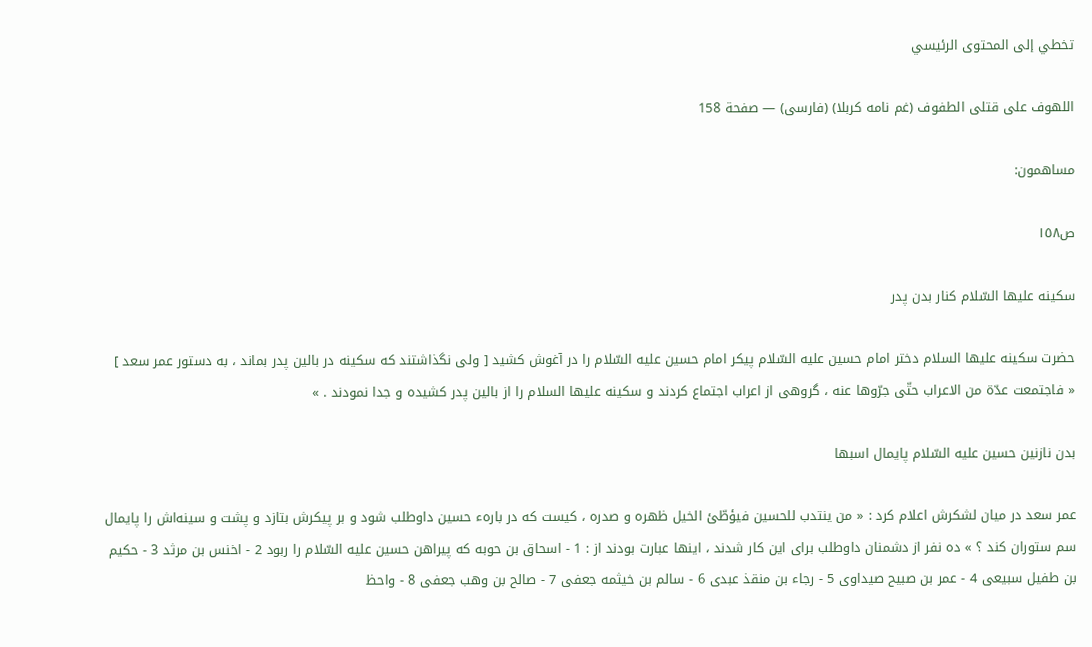تخطي إلى المحتوى الرئيسي

اللهوف على قتلى الطفوف (غم نامه كربلا) (فارسى) — صفحة 158

مساهمون:

ص١٥٨

سكينه عليها السّلام كنار بدن پدر

حضرت سكينه عليها السلام دختر امام حسين عليه السّلام پيكر امام حسين عليه السّلام را در آغوش كشيد [ ولى نگذاشتند كه سكينه در بالين پدر بماند ، به دستور عمر سعد ] « فاجتمعت عدّة من الاعراب حتّى جرّوها عنه ، گروهى از اعراب اجتماع كردند و سكينه عليها السلام را از بالين پدر كشيده و جدا نمودند . »

بدن نازنين حسين عليه السّلام پايمال اسبها

عمر سعد در ميان لشكرش اعلام كرد : « من ينتدب للحسين فيؤطّئ الخيل ظهره و صدره ، كيست كه در بارهء حسين داوطلب شود و بر پيكرش بتازد و پشت و سينه‌اش را پايمال سم ستوران كند ؟ » ده نفر از دشمنان داوطلب براى اين كار شدند ، اينها عبارت بودند از : 1 - اسحاق بن حوبه كه پيراهن حسين عليه السّلام را ربود 2 - اخنس بن مرثد 3 - حكيم بن طفيل سبيعى 4 - عمر بن صبيح صيداوى 5 - رجاء بن منقذ عبدى 6 - سالم بن خيثمه جعفى 7 - صالح بن وهب جعفى 8 - واحظ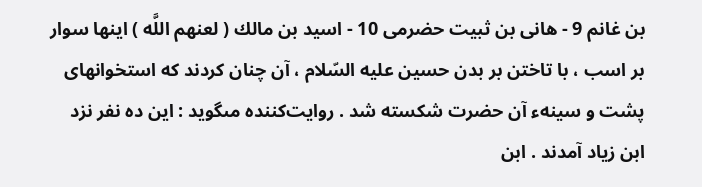بن غانم 9 - هانى بن ثبيت حضرمى 10 - اسيد بن مالك ( لعنهم اللَّه ) اينها سوار بر اسب ، با تاختن بر بدن حسين عليه السّلام ، آن چنان كردند كه استخوانهاى پشت و سينهء آن حضرت شكسته شد . روايت‌كننده مىگويد : اين ده نفر نزد ابن زياد آمدند . ابن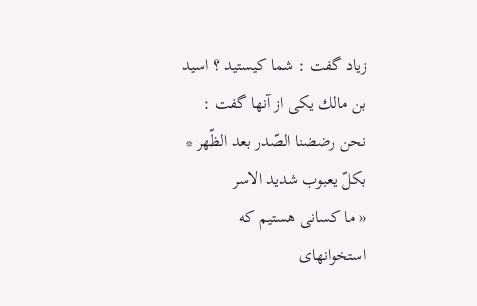زياد گفت : شما كيستيد ؟ اسيد بن مالك يكى از آنها گفت :
نحن رضضنا الصّدر بعد الظّهر * بكلّ يعبوب شديد الاسر
« ما كسانى هستيم كه استخوانهاى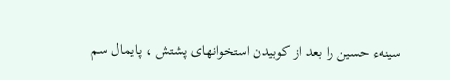سينهء حسين را بعد از كوبيدن استخوانهاى پشتش ، پايمال سم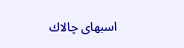اسبهاى چالاك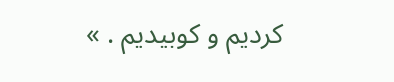كرديم و كوبيديم . »